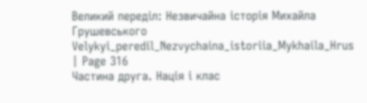Великий переділ: Незвичайна історія Михайла Грушевського Velykyi_peredil_Nezvychaina_istoriia_Mykhaila_Hrus | Page 316
Частина друга. Нація і клас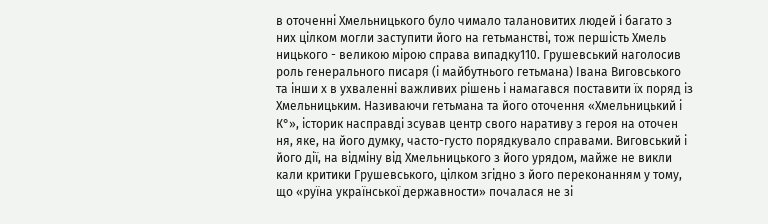в оточенні Хмельницького було чимало талановитих людей і багато з
них цілком могли заступити його на гетьманстві, тож першість Хмель
ницького - великою мірою справа випадку110. Грушевський наголосив
роль генерального писаря (і майбутнього гетьмана) Івана Виговського
та інши х в ухваленні важливих рішень і намагався поставити їх поряд із
Хмельницьким. Називаючи гетьмана та його оточення «Хмельницький і
К°», історик насправді зсував центр свого наративу з героя на оточен
ня, яке, на його думку, часто-густо порядкувало справами. Виговський і
його дії, на відміну від Хмельницького з його урядом, майже не викли
кали критики Грушевського, цілком згідно з його переконанням у тому,
що «руїна української державности» почалася не зі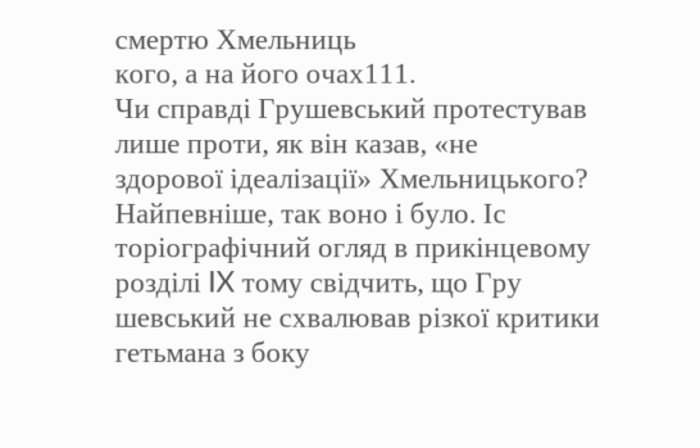смертю Хмельниць
кого, а на його очах111.
Чи справді Грушевський протестував лише проти, як він казав, «не
здорової ідеалізації» Хмельницького? Найпевніше, так воно і було. Іс
торіографічний огляд в прикінцевому розділі IX тому свідчить, що Гру
шевський не схвалював різкої критики гетьмана з боку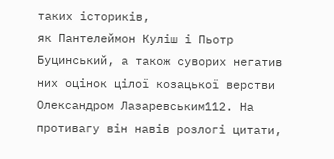таких істориків,
як Пантелеймон Куліш і Пьотр Буцинський, а також суворих негатив
них оцінок цілої козацької верстви Олександром Лазаревським112. На
противагу він навів розлогі цитати,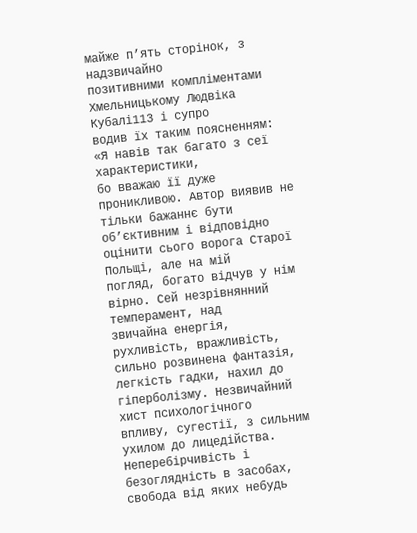майже п’ять сторінок, з надзвичайно
позитивними компліментами Хмельницькому Людвіка Кубалі113 і супро
водив їх таким поясненням: «Я навів так багато з сеї характеристики,
бо вважаю її дуже проникливою. Автор виявив не тільки бажаннє бути
об’єктивним і відповідно оцінити сього ворога Старої Польщі, але на мій
погляд, богато відчув у нім вірно. Сей незрівнянний темперамент, над
звичайна енергія, рухливість, вражливість, сильно розвинена фантазія,
легкість гадки, нахил до гіперболізму. Незвичайний хист психологічного
впливу, сугестії, з сильним ухилом до лицедійства. Неперебірчивість і
безоглядність в засобах, свобода від яких небудь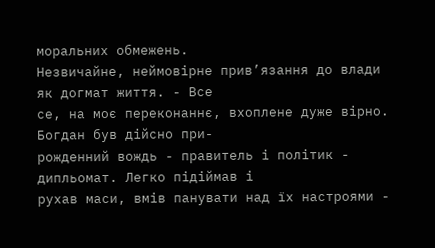моральних обмежень.
Незвичайне, неймовірне прив’язання до влади як догмат життя. - Все
се, на моє переконаннє, вхоплене дуже вірно. Богдан був дійсно при-
рожденний вождь - правитель і політик - дипльомат. Легко підіймав і
рухав маси, вмів панувати над їх настроями -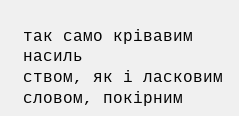так само крівавим насиль
ством, як і ласковим словом, покірним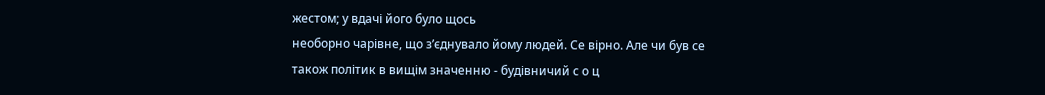жестом; у вдачі його було щось
необорно чарівне, що з’єднувало йому людей. Се вірно. Але чи був се
також політик в вищім значенню - будівничий с о ц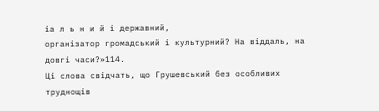іа л ь н и й і державний,
організатор громадський і культурний? На віддаль, на довгі часи?»114.
Ці слова свідчать, що Грушевський без особливих труднощів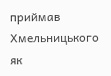приймав
Хмельницького як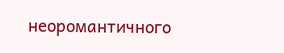неоромантичного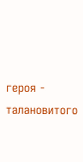героя - талановитого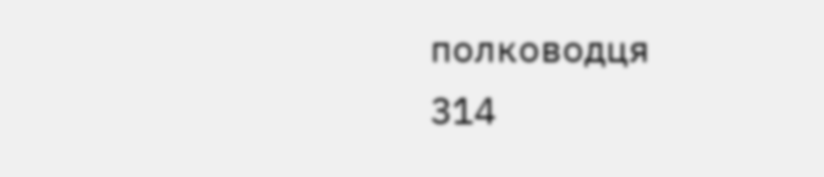полководця
314